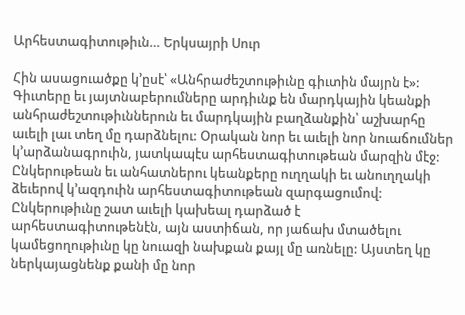Արհեստագիտութիւն… Երկսայրի Սուր

Հին ասացուածքը կ՚ըսէ՝ «Անհրաժեշտութիւնը գիւտին մայրն է»: Գիւտերը եւ յայտնաբերումները արդիւնք են մարդկային կեանքի անհրաժեշտութիւններուն եւ մարդկային բաղձանքին՝ աշխարհը աւելի լաւ տեղ մը դարձնելու: Օրական նոր եւ աւելի նոր նուաճումներ կ՚արձանագրուին, յատկապէս արհեստագիտութեան մարզին մէջ: Ընկերութեան եւ անհատներու կեանքերը ուղղակի եւ անուղղակի ձեւերով կ՚ազդուին արհեստագիտութեան զարգացումով: Ընկերութիւնը շատ աւելի կախեալ դարձած է արհեստագիտութենէն, այն աստիճան, որ յաճախ մտածելու կամեցողութիւնը կը նուազի նախքան քայլ մը առնելը: Այստեղ կը ներկայացնենք քանի մը նոր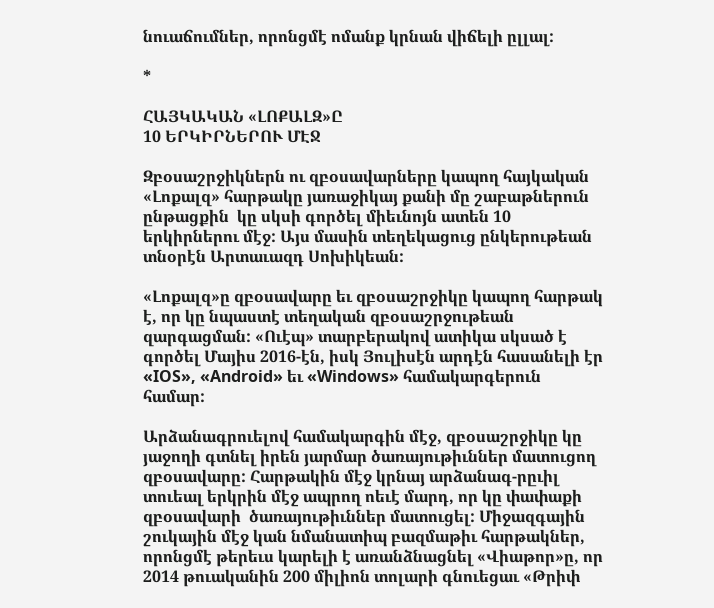նուաճումներ, որոնցմէ ոմանք կրնան վիճելի ըլլալ:

*

ՀԱՅԿԱԿԱՆ «ԼՈՔԱԼԶ»Ը
10 ԵՐԿԻՐՆԵՐՈՒ ՄԷՋ

Զբօսաշրջիկներն ու զբօսավարները կապող հայկական «Լոքալզ» հարթակը յառաջիկայ քանի մը շաբաթներուն ընթացքին  կը սկսի գործել միեւնոյն ատեն 10 երկիրներու մէջ: Այս մասին տեղեկացուց ընկերութեան տնօրէն Արտաւազդ Սոխիկեան:

«Լոքալզ»ը զբօսավարը եւ զբօսաշրջիկը կապող հարթակ է, որ կը նպաստէ տեղական զբօսաշրջութեան զարգացման: «Ուէպ» տարբերակով ատիկա սկսած է գործել Մայիս 2016-էն, իսկ Յուլիսէն արդէն հասանելի էր «IOS», «Android» եւ «Windows» համակարգերուն համար:

Արձանագրուելով համակարգին մէջ, զբօսաշրջիկը կը յաջողի գտնել իրեն յարմար ծառայութիւններ մատուցող զբօսավարը: Հարթակին մէջ կրնայ արձանագ-րըւիլ տուեալ երկրին մէջ ապրող ոեւէ մարդ, որ կը փափաքի զբօսավարի  ծառայութիւններ մատուցել: Միջազգային շուկային մէջ կան նմանատիպ բազմաթիւ հարթակներ, որոնցմէ թերեւս կարելի է առանձնացնել «Վիաթոր»ը, որ 2014 թուականին 200 միլիոն տոլարի գնուեցաւ «Թրիփ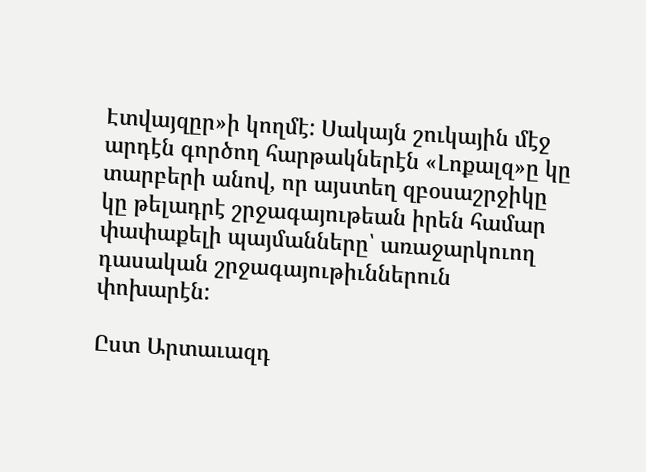Էտվայզըր»ի կողմէ: Սակայն շուկային մէջ արդէն գործող հարթակներէն «Լոքալզ»ը կը տարբերի անով, որ այստեղ զբօսաշրջիկը կը թելադրէ շրջագայութեան իրեն համար փափաքելի պայմանները՝ առաջարկուող դասական շրջագայութիւններուն փոխարէն:

Ըստ Արտաւազդ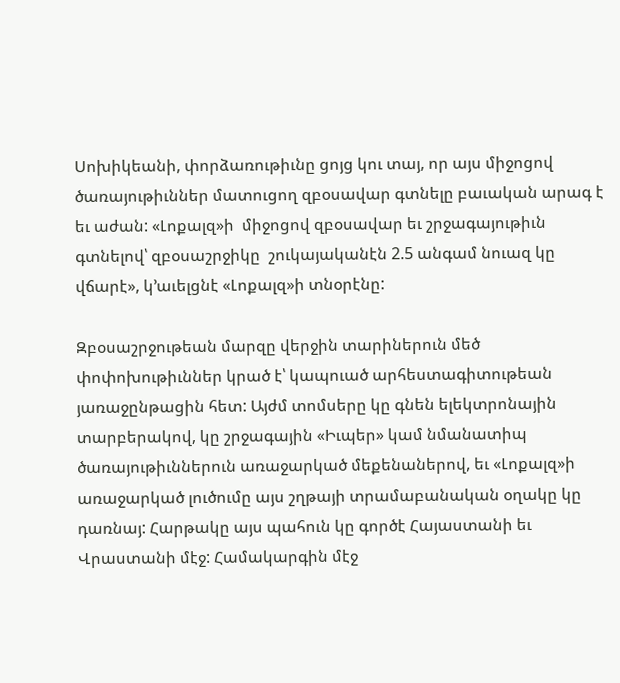Սոխիկեանի, փորձառութիւնը ցոյց կու տայ, որ այս միջոցով ծառայութիւններ մատուցող զբօսավար գտնելը բաւական արագ է եւ աժան: «Լոքալզ»ի  միջոցով զբօսավար եւ շրջագայութիւն գտնելով՝ զբօսաշրջիկը  շուկայականէն 2.5 անգամ նուազ կը վճարէ», կ՚աւելցնէ «Լոքալզ»ի տնօրէնը:

Զբօսաշրջութեան մարզը վերջին տարիներուն մեծ փոփոխութիւններ կրած է՝ կապուած արհեստագիտութեան յառաջընթացին հետ: Այժմ տոմսերը կը գնեն ելեկտրոնային տարբերակով, կը շրջագային «Իւպեր» կամ նմանատիպ ծառայութիւններուն առաջարկած մեքենաներով, եւ «Լոքալզ»ի առաջարկած լուծումը այս շղթայի տրամաբանական օղակը կը դառնայ: Հարթակը այս պահուն կը գործէ Հայաստանի եւ Վրաստանի մէջ: Համակարգին մէջ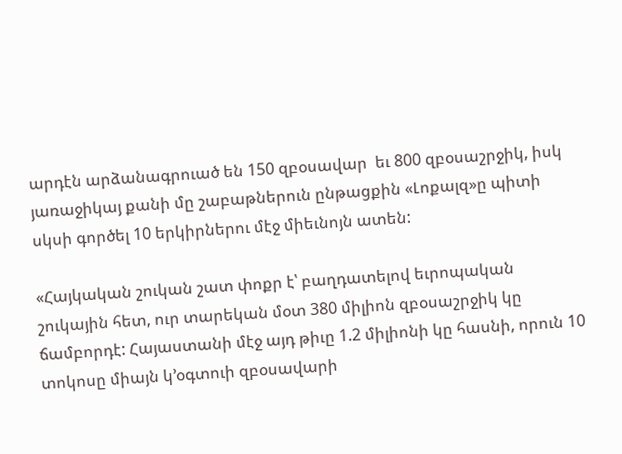արդէն արձանագրուած են 150 զբօսավար  եւ 800 զբօսաշրջիկ, իսկ յառաջիկայ քանի մը շաբաթներուն ընթացքին «Լոքալզ»ը պիտի սկսի գործել 10 երկիրներու մէջ միեւնոյն ատեն:

«Հայկական շուկան շատ փոքր է՝ բաղդատելով եւրոպական շուկային հետ, ուր տարեկան մօտ 380 միլիոն զբօսաշրջիկ կը ճամբորդէ: Հայաստանի մէջ այդ թիւը 1.2 միլիոնի կը հասնի, որուն 10 տոկոսը միայն կ՚օգտուի զբօսավարի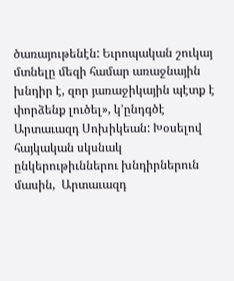ծառայութենէն: Եւրոպական շուկայ մտնելը մեզի համար առաջնային խնդիր է, զոր յառաջիկային պէտք է փորձենք լուծել», կ՚ընդգծէ Արտաւազդ Սոխիկեան: Խօսելով հայկական սկսնակ ընկերութիւններու խնդիրներուն մասին,  Արտաւազդ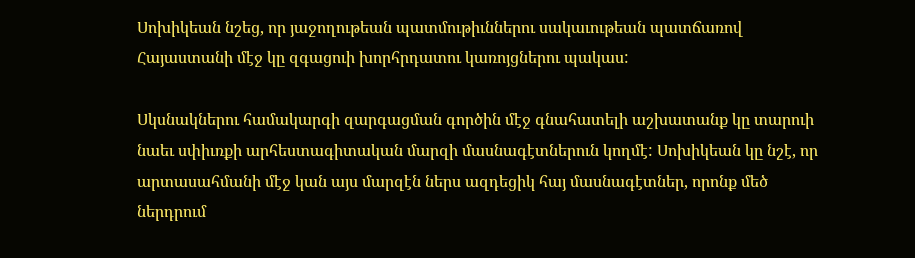Սոխիկեան նշեց, որ յաջողութեան պատմութիւններու սակաւութեան պատճառով Հայաստանի մէջ կը զգացուի խորհրդատու կառոյցներու պակաս:

Սկսնակներու համակարգի զարգացման գործին մէջ գնահատելի աշխատանք կը տարուի նաեւ սփիւռքի արհեստագիտական մարզի մասնագէտներուն կողմէ: Սոխիկեան կը նշէ, որ արտասահմանի մէջ կան այս մարզէն ներս ազդեցիկ հայ մասնագէտներ, որոնք մեծ ներդրում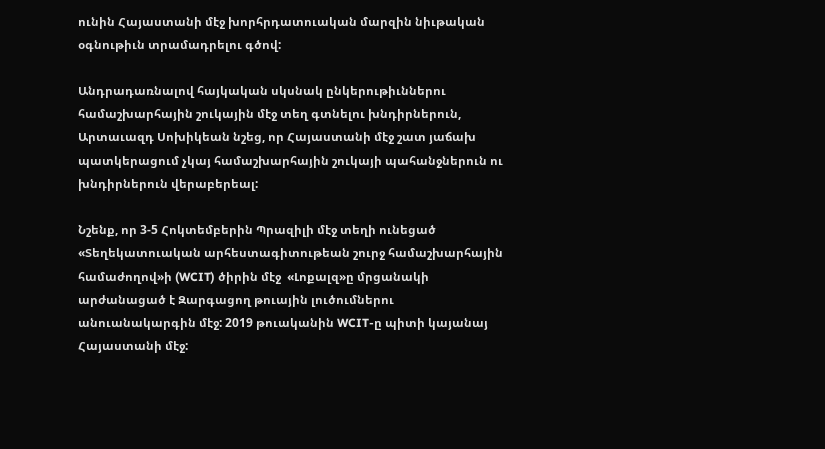ունին Հայաստանի մէջ խորհրդատուական մարզին նիւթական օգնութիւն տրամադրելու գծով:

Անդրադառնալով հայկական սկսնակ ընկերութիւններու համաշխարհային շուկային մէջ տեղ գտնելու խնդիրներուն, Արտաւազդ Սոխիկեան նշեց, որ Հայաստանի մէջ շատ յաճախ պատկերացում չկայ համաշխարհային շուկայի պահանջներուն ու խնդիրներուն վերաբերեալ:

Նշենք, որ 3-5 Հոկտեմբերին Պրազիլի մէջ տեղի ունեցած «Տեղեկատուական արհեստագիտութեան շուրջ համաշխարհային համաժողով»ի (WCIT) ծիրին մէջ  «Լոքալզ»ը մրցանակի արժանացած է Զարգացող թուային լուծումներու անուանակարգին մէջ: 2019 թուականին WCIT-ը պիտի կայանայ Հայաստանի մէջ: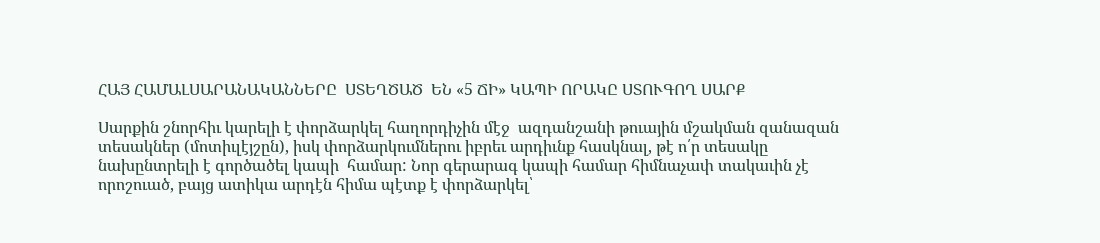ՀԱՅ ՀԱՄԱԼՍԱՐԱՆԱԿԱՆՆԵՐԸ  ՍՏԵՂԾԱԾ  ԵՆ «5 ՃԻ» ԿԱՊԻ ՈՐԱԿԸ ՍՏՈՒԳՈՂ ՍԱՐՔ

Սարքին շնորհիւ կարելի է փորձարկել հաղորդիչին մէջ  ազդանշանի թուային մշակման զանազան տեսակներ (մոտիւլէյշըն), իսկ փորձարկումներու իբրեւ արդիւնք հասկնալ, թէ ո՛ր տեսակը նախընտրելի է գործածել կապի  համար: Նոր գերարագ կապի համար հիմնաչափ տակաւին չէ  որոշուած, բայց ատիկա արդէն հիմա պէտք է փորձարկել՝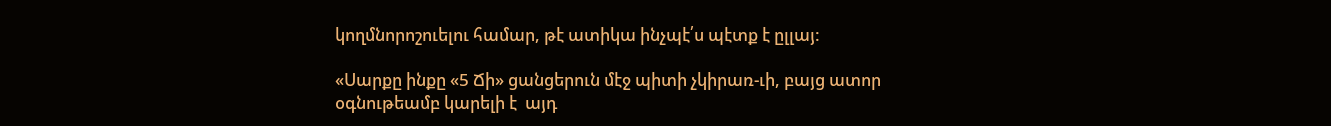կողմնորոշուելու համար, թէ ատիկա ինչպէ՛ս պէտք է ըլլայ:

«Սարքը ինքը «5 Ճի» ցանցերուն մէջ պիտի չկիրառ-ւի, բայց ատոր օգնութեամբ կարելի է  այդ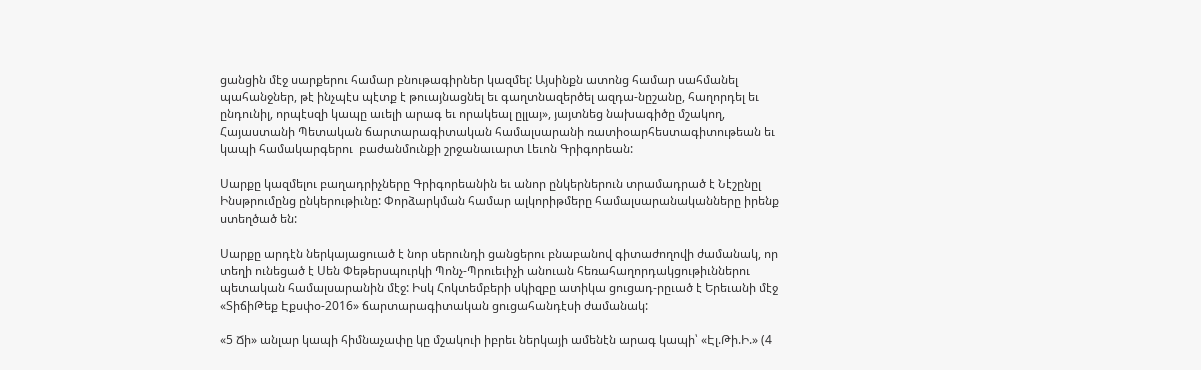ցանցին մէջ սարքերու համար բնութագիրներ կազմել: Այսինքն ատոնց համար սահմանել պահանջներ, թէ ինչպէս պէտք է թուայնացնել եւ գաղտնազերծել ազդա-նըշանը, հաղորդել եւ ընդունիլ, որպէսզի կապը աւելի արագ եւ որակեալ ըլլայ», յայտնեց նախագիծը մշակող, Հայաստանի Պետական ճարտարագիտական համալսարանի ռատիօարհեստագիտութեան եւ կապի համակարգերու  բաժանմունքի շրջանաւարտ Լեւոն Գրիգորեան:

Սարքը կազմելու բաղադրիչները Գրիգորեանին եւ անոր ընկերներուն տրամադրած է Նէշընըլ Ինսթրումընց ընկերութիւնը: Փորձարկման համար ալկորիթմերը համալսարանականները իրենք ստեղծած են:

Սարքը արդէն ներկայացուած է նոր սերունդի ցանցերու բնաբանով գիտաժողովի ժամանակ, որ տեղի ունեցած է Սեն Փեթերսպուրկի Պոնչ-Պրուեւիչի անուան հեռահաղորդակցութիւններու պետական համալսարանին մէջ: Իսկ Հոկտեմբերի սկիզբը ատիկա ցուցադ-րըւած է Երեւանի մէջ «ՏիճիԹեք Էքսփօ-2016» ճարտարագիտական ցուցահանդէսի ժամանակ:

«5 Ճի» անլար կապի հիմնաչափը կը մշակուի իբրեւ ներկայի ամենէն արագ կապի՝ «Էլ.Թի.Ի.» (4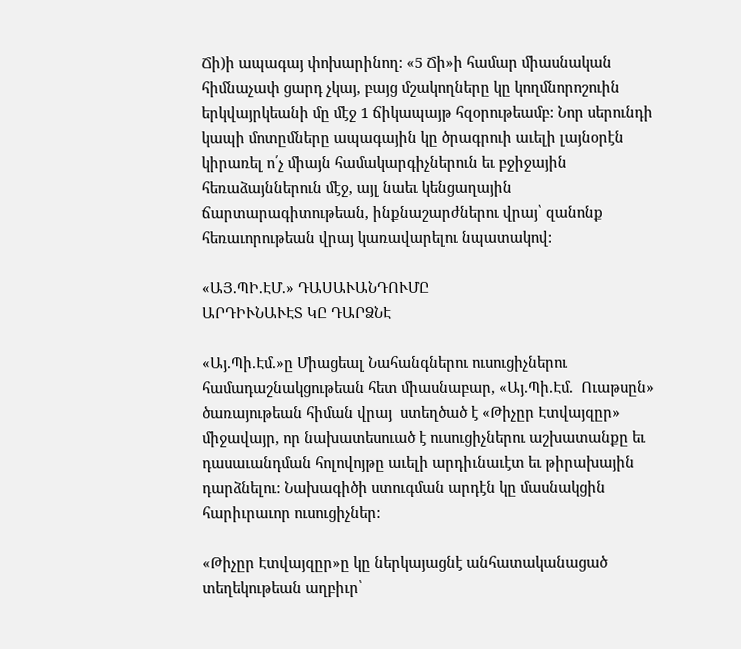Ճի)ի ապագայ փոխարինող: «5 Ճի»ի համար միասնական հիմնաչափ ցարդ չկայ, բայց մշակողները կը կողմնորոշուին երկվայրկեանի մը մէջ 1 ճիկապայթ հզօրութեամբ: Նոր սերունդի կապի մոտըմները ապագային կը ծրագրուի աւելի լայնօրէն կիրառել ո՛չ միայն համակարգիչներուն եւ բջիջային հեռաձայններուն մէջ, այլ նաեւ կենցաղային ճարտարագիտութեան, ինքնաշարժներու վրայ՝ զանոնք հեռաւորութեան վրայ կառավարելու նպատակով:

«ԱՅ.ՊԻ.ԷՄ.» ԴԱՍԱՒԱՆԴՈՒՄԸ
ԱՐԴԻՒՆԱՒԷՏ ԿԸ ԴԱՐՁՆԷ

«Այ.Պի.Էմ.»ը Միացեալ Նահանգներու ուսուցիչներու համադաշնակցութեան հետ միասնաբար, «Այ.Պի.Էմ.  Ուաթսըն»  ծառայութեան հիման վրայ  ստեղծած է «Թիչըր Էտվայզըր» միջավայր, որ նախատեսուած է ուսուցիչներու աշխատանքը եւ դասաւանդման հոլովոյթը աւելի արդիւնաւէտ եւ թիրախային դարձնելու: Նախագիծի ստուգման արդէն կը մասնակցին հարիւրաւոր ուսուցիչներ:

«Թիչըր Էտվայզըր»ը կը ներկայացնէ անհատականացած տեղեկութեան աղբիւր՝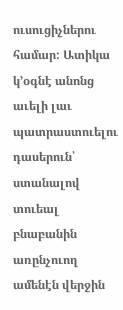ուսուցիչներու համար: Ատիկա կ՚օգնէ անոնց աւելի լաւ պատրաստուելու դասերուն՝ ստանալով տուեալ բնաբանին առընչուող ամենէն վերջին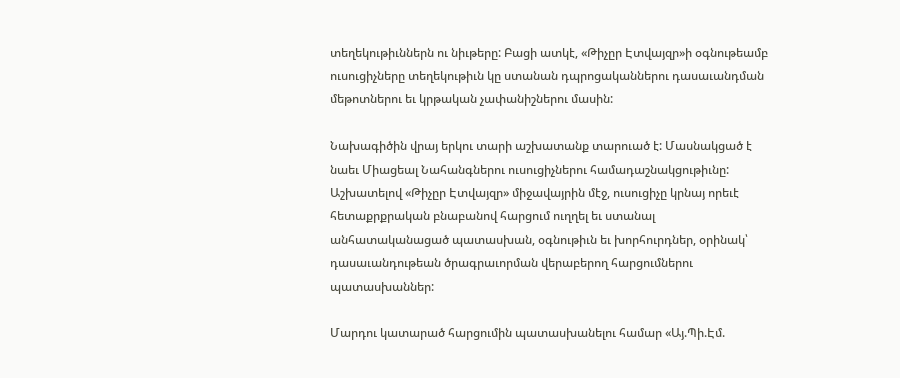տեղեկութիւններն ու նիւթերը: Բացի ատկէ, «Թիչըր Էտվայզր»ի օգնութեամբ ուսուցիչները տեղեկութիւն կը ստանան դպրոցականներու դասաւանդման մեթոտներու եւ կրթական չափանիշներու մասին:

Նախագիծին վրայ երկու տարի աշխատանք տարուած է: Մասնակցած է նաեւ Միացեալ Նահանգներու ուսուցիչներու համադաշնակցութիւնը: Աշխատելով «Թիչըր Էտվայզր» միջավայրին մէջ, ուսուցիչը կրնայ որեւէ հետաքրքրական բնաբանով հարցում ուղղել եւ ստանալ անհատականացած պատասխան, օգնութիւն եւ խորհուրդներ, օրինակ՝ դասաւանդութեան ծրագրաւորման վերաբերող հարցումներու պատասխաններ:

Մարդու կատարած հարցումին պատասխանելու համար «Այ.Պի.Էմ.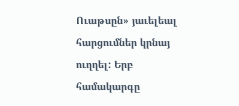Ուաթսըն» յաւելեալ հարցումներ կրնայ ուղղել: Երբ համակարգը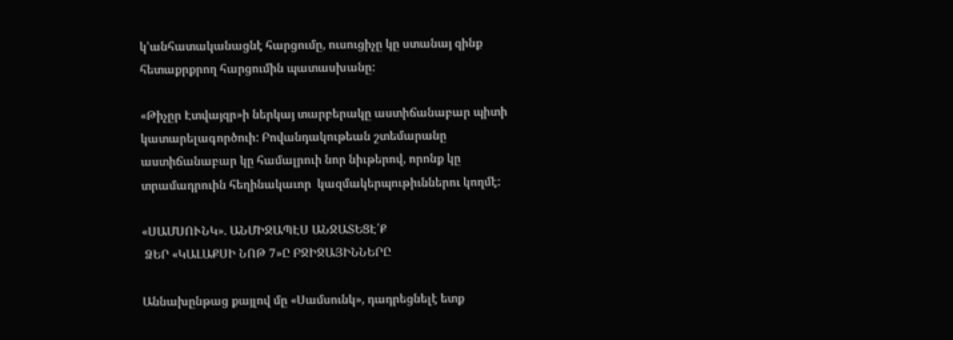կ՚անհատականացնէ հարցումը, ուսուցիչը կը ստանայ զինք հետաքրքրող հարցումին պատասխանը:

«Թիչըր Էտվայզր»ի ներկայ տարբերակը աստիճանաբար պիտի կատարելագործուի: Բովանդակութեան շտեմարանը աստիճանաբար կը համալրուի նոր նիւթերով, որոնք կը տրամադրուին հեղինակաւոր  կազմակերպութիւններու կողմէ:

«ՍԱՄՍՈՒՆԿ». ԱՆՄԻՋԱՊԷՍ ԱՆՋԱՏԵՑԷ՛Ք
 ՁԵՐ «ԿԱԼԱՔՍԻ ՆՈԹ 7»Ը ԲՋԻՋԱՅԻՆՆԵՐԸ

Աննախընթաց քայլով մը «Սամսունկ», դադրեցնելէ ետք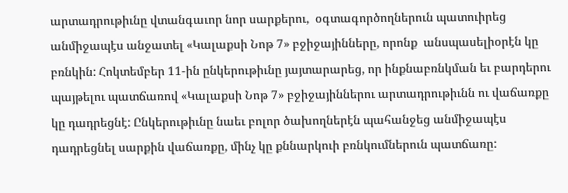արտադրութիւնը վտանգաւոր նոր սարքերու,  օգտագործողներուն պատուիրեց անմիջապէս անջատել «Կալաքսի Նոթ 7» բջիջայինները, որոնք  անսպասելիօրէն կը բռնկին: Հոկտեմբեր 11-ին ընկերութիւնը յայտարարեց, որ ինքնաբռնկման եւ բարդերու պայթելու պատճառով «Կալաքսի Նոթ 7» բջիջայիններու արտադրութիւնն ու վաճառքը կը դադրեցնէ: Ընկերութիւնը նաեւ բոլոր ծախողներէն պահանջեց անմիջապէս դադրեցնել սարքին վաճառքը, մինչ կը քննարկուի բռնկումներուն պատճառը: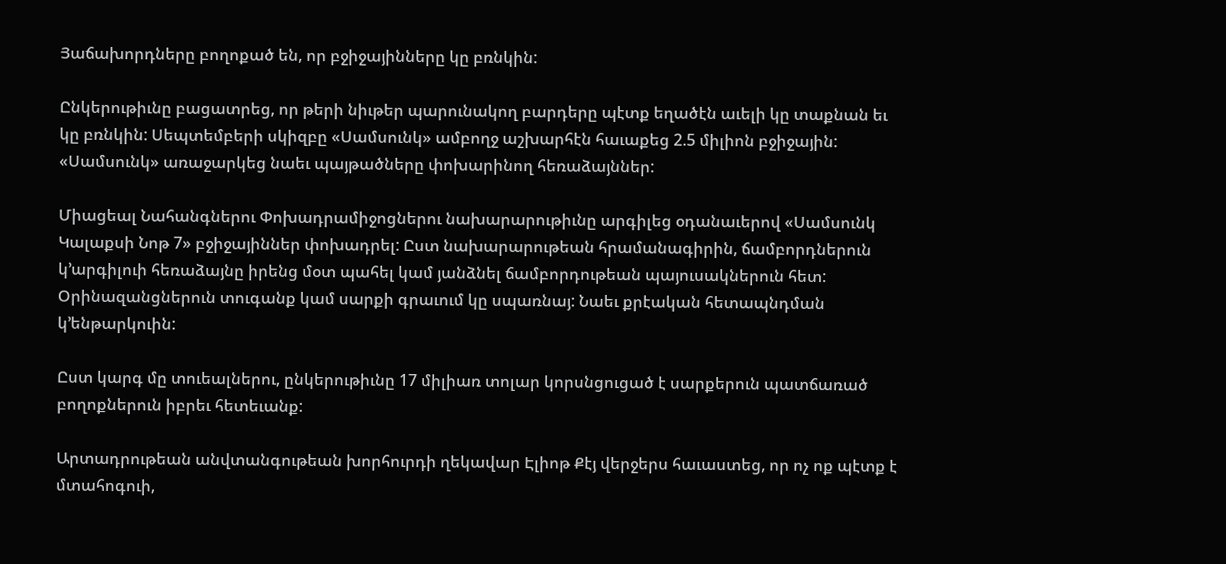Յաճախորդները բողոքած են, որ բջիջայինները կը բռնկին:

Ընկերութիւնը բացատրեց, որ թերի նիւթեր պարունակող բարդերը պէտք եղածէն աւելի կը տաքնան եւ կը բռնկին: Սեպտեմբերի սկիզբը «Սամսունկ» ամբողջ աշխարհէն հաւաքեց 2.5 միլիոն բջիջային: «Սամսունկ» առաջարկեց նաեւ պայթածները փոխարինող հեռաձայններ:

Միացեալ Նահանգներու Փոխադրամիջոցներու նախարարութիւնը արգիլեց օդանաւերով «Սամսունկ Կալաքսի Նոթ 7» բջիջայիններ փոխադրել: Ըստ նախարարութեան հրամանագիրին, ճամբորդներուն կ՚արգիլուի հեռաձայնը իրենց մօտ պահել կամ յանձնել ճամբորդութեան պայուսակներուն հետ: Օրինազանցներուն տուգանք կամ սարքի գրաւում կը սպառնայ: Նաեւ քրէական հետապնդման կ՚ենթարկուին:

Ըստ կարգ մը տուեալներու, ընկերութիւնը 17 միլիառ տոլար կորսնցուցած է սարքերուն պատճառած բողոքներուն իբրեւ հետեւանք:

Արտադրութեան անվտանգութեան խորհուրդի ղեկավար Էլիոթ Քէյ վերջերս հաւաստեց, որ ոչ ոք պէտք է մտահոգուի,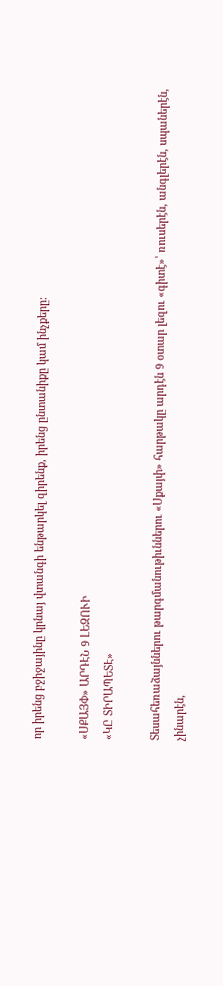որ իրենց բջիջայինը կրնայ վտանգի ենթարկել զիրենք, իրենց ընտանիքը կամ ինչքերը:

«ՍՔԱՅՓ» ԱՐԴԷՆ 9 ԼԵԶՈՒԻ
«ԿԸ ՏԻՐԱՊԵՏԷ»

Տեսահեռաձայններու թարգմանութիւններու «Սքայփ» հարթակը արդէն 9 օտար լեզու «գիտէ»՝ ռուսերէն, անգլերէն, սպաներէն, չինարէն,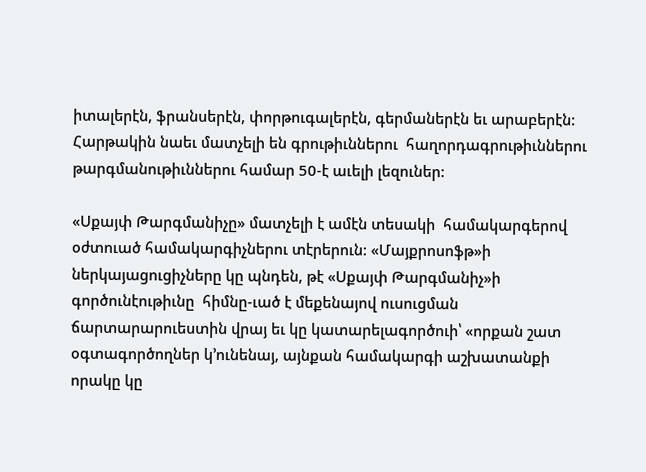իտալերէն, ֆրանսերէն, փորթուգալերէն, գերմաներէն եւ արաբերէն: Հարթակին նաեւ մատչելի են գրութիւններու  հաղորդագրութիւններու թարգմանութիւններու համար 50-է աւելի լեզուներ:

«Սքայփ Թարգմանիչը» մատչելի է ամէն տեսակի  համակարգերով օժտուած համակարգիչներու տէրերուն: «Մայքրոսոֆթ»ի ներկայացուցիչները կը պնդեն, թէ «Սքայփ Թարգմանիչ»ի գործունէութիւնը  հիմնը-ւած է մեքենայով ուսուցման ճարտարարուեստին վրայ եւ կը կատարելագործուի՝ «որքան շատ օգտագործողներ կ՚ունենայ, այնքան համակարգի աշխատանքի որակը կը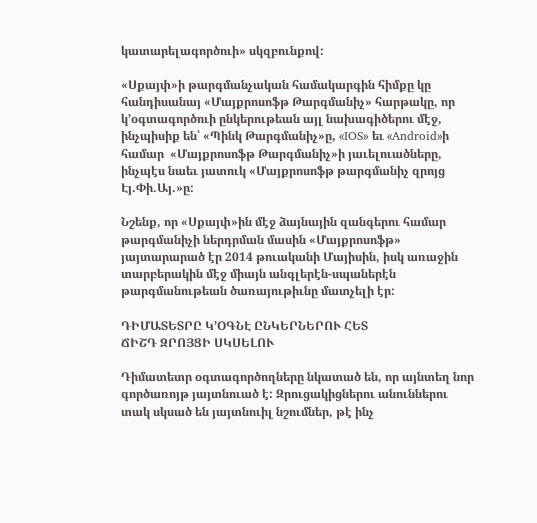կատարելագործուի» սկզբունքով:

«Սքայփ»ի թարգմանչական համակարգին հիմքը կը հանդիսանայ «Մայքրոսոֆթ Թարգմանիչ» հարթակը, որ կ՚օգտագործուի ընկերութեան այլ նախագիծերու մէջ, ինչպիսիք են՝ «Պինկ Թարգմանիչ»ը, «IOS» եւ «Android»ի համար  «Մայքրոսոֆթ Թարգմանիչ»ի յաւելուածները, ինչպէս նաեւ յատուկ «Մայքրոսոֆթ թարգմանիչ զրոյց Էյ.Փի.Այ.»ը:

Նշենք, որ «Սքայփ»ին մէջ ձայնային զանգերու համար թարգմանիչի ներդրման մասին «Մայքրոսոֆթ» յայտարարած էր 2014 թուականի Մայիսին, իսկ առաջին տարբերակին մէջ միայն անգլերէն-սպաներէն թարգմանութեան ծառայութիւնը մատչելի էր:

ԴԻՄԱՏԵՏՐԸ Կ՚ՕԳՆԷ ԸՆԿԵՐՆԵՐՈՒ ՀԵՏ
ՃԻՇԴ ԶՐՈՅՑԻ ՍԿՍԵԼՈՒ

Դիմատետր օգտագործողները նկատած են, որ այնտեղ նոր գործառոյթ յայտնուած է: Զրուցակիցներու անուններու տակ սկսած են յայտնուիլ նշումներ, թէ ինչ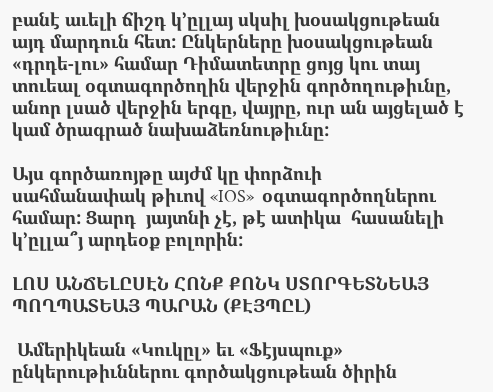բանէ աւելի ճիշդ կ՚ըլլայ սկսիլ խօսակցութեան այդ մարդուն հետ: Ընկերները խօսակցութեան «դրդե-լու» համար Դիմատետրը ցոյց կու տայ տուեալ օգտագործողին վերջին գործողութիւնը, անոր լսած վերջին երգը, վայրը, ուր ան այցելած է կամ ծրագրած նախաձեռնութիւնը:

Այս գործառոյթը այժմ կը փորձուի  սահմանափակ թիւով «IOS»  օգտագործողներու համար: Ցարդ  յայտնի չէ, թէ ատիկա  հասանելի կ՚ըլլա՞յ արդեօք բոլորին:

ԼՈՍ ԱՆՃԵԼԸՍԷՆ ՀՈՆՔ ՔՈՆԿ ՍՏՈՐԳԵՏՆԵԱՅ
ՊՈՂՊԱՏԵԱՅ ՊԱՐԱՆ (ՔԷՅՊԸԼ)

 Ամերիկեան «Կուկըլ» եւ «Ֆէյսպուք» ընկերութիւններու գործակցութեան ծիրին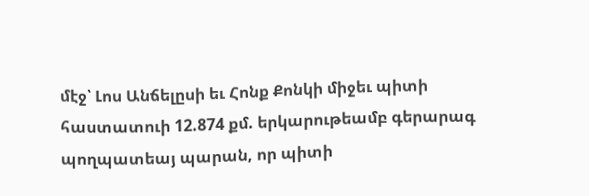մէջ՝ Լոս Անճելըսի եւ Հոնք Քոնկի միջեւ պիտի հաստատուի 12.874 քմ. երկարութեամբ գերարագ պողպատեայ պարան, որ պիտի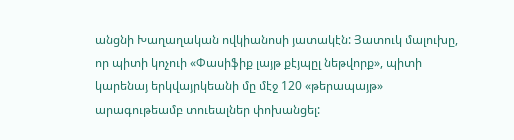անցնի Խաղաղական ովկիանոսի յատակէն: Յատուկ մալուխը, որ պիտի կոչուի «Փասիֆիք լայթ քէյպըլ նեթվորք», պիտի կարենայ երկվայրկեանի մը մէջ 120 «թերապայթ» արագութեամբ տուեալներ փոխանցել: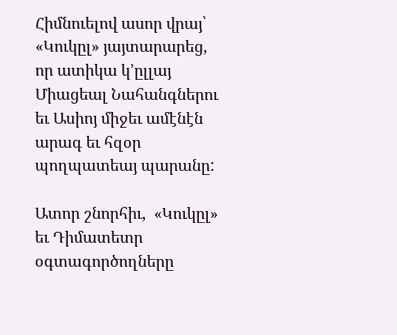Հիմնուելով ասոր վրայ՝ «Կուկըլ» յայտարարեց, որ ատիկա կ՚ըլլայ Միացեալ Նահանգներու եւ Ասիոյ միջեւ ամէնէն արագ եւ հզօր պողպատեայ պարանը:

Ատոր շնորհիւ,  «Կուկըլ» եւ Դիմատետր  օգտագործողները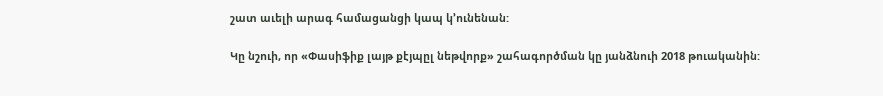շատ աւելի արագ համացանցի կապ կ՚ունենան:

Կը նշուի, որ «Փասիֆիք լայթ քէյպըլ նեթվորք» շահագործման կը յանձնուի 2018 թուականին: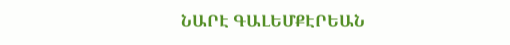ՆԱՐԷ ԳԱԼԵՄՔԷՐԵԱՆ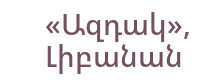«Ազդակ», Լիբանան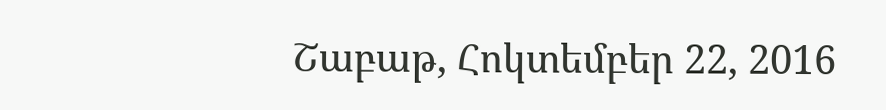Շաբաթ, Հոկտեմբեր 22, 2016